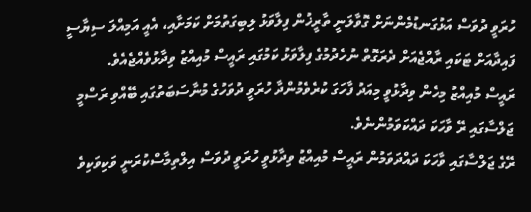ހުރަވީ ދުވަސް އަޅުގަނޑުމެންނަށް ގޮވާލަނީ ތާރީޚުން ފިލާވަޅު ލިބިގަތުމަށް ކަމަށާއި، އެއީ އަމިއްލަ ސިޔާސީ ފައިދާއަށް ޓަކައި ރާއްޖެއަށް ދެރަގޮތް ނުހެދުމުގެ ފިލާވަޅު ކަމުގައި ރައީސް މުއިއްޒު ވިދާޅުވެއްޖެއެވެ.
ރައީސް މުއިއްޒު މިހެން ވިދާޅުވީ މިއަދު ފާހަގަ ކުރެވެމުންދާ ހުރަވީ ދުވަހުގެ މުނާސަބަތުގައި ބޭއްވި ރަސްމީ ޖަލްސާގައި ރޭ ވާހަކަ ދައްކަވަމުންނެވެ.
ރޭގެ ޖަލްސާގައި ވާހަކަ ދައްދަވަމުން ރައީސް މުއިއްޒު ވިދާޅުވީ ހުރަވީ ދުވަސް އިލްތިމާސްކުރަނީ ވަކިވަކިވެ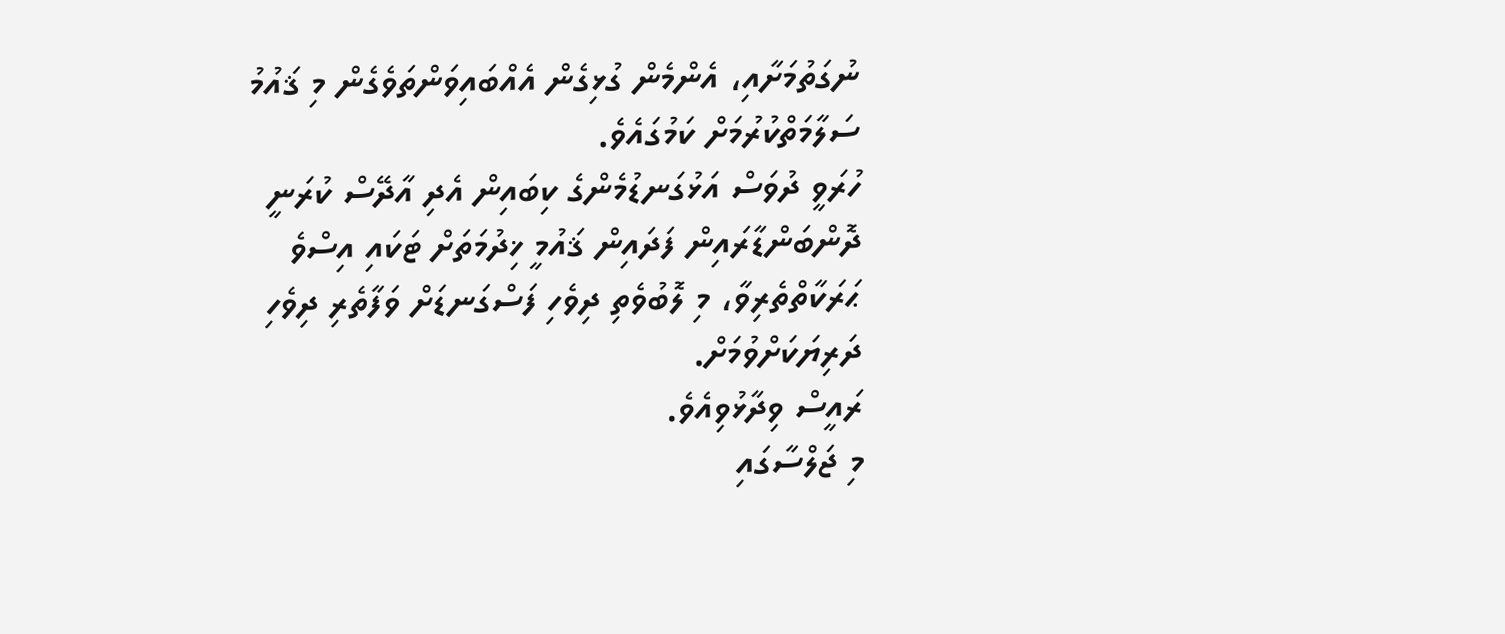ނުގަތުމަށާއި، އެންމެން ގުޅިގެން އެއްބައިވަންތަވެގެން މި ޤައުމު ސަލާމަތްކުރުމަށް ކަމުގައެވެ.
ހުރަވީ ދުވަސް އަޅުގަނޑުމެންގެ ކިބައިން އެދި އާދޭސް ކުރަނީ ދޮންބަންޑާރައިން ފަދައިން ޤައުމީ ޚިދުމަތަށް ޓަކައި އިސްވެ ޙަރަކާތްތެރިވާ، މި ލޮބުވެތި ދިވެހި ފަސްގަނޑަށް ވަފާތެރި ދިވެހި ދަރިޔަކަށްވުމަށް.
ރައީސް ވިދާޅުވިއެވެ.
މި ޖަލްސާގައި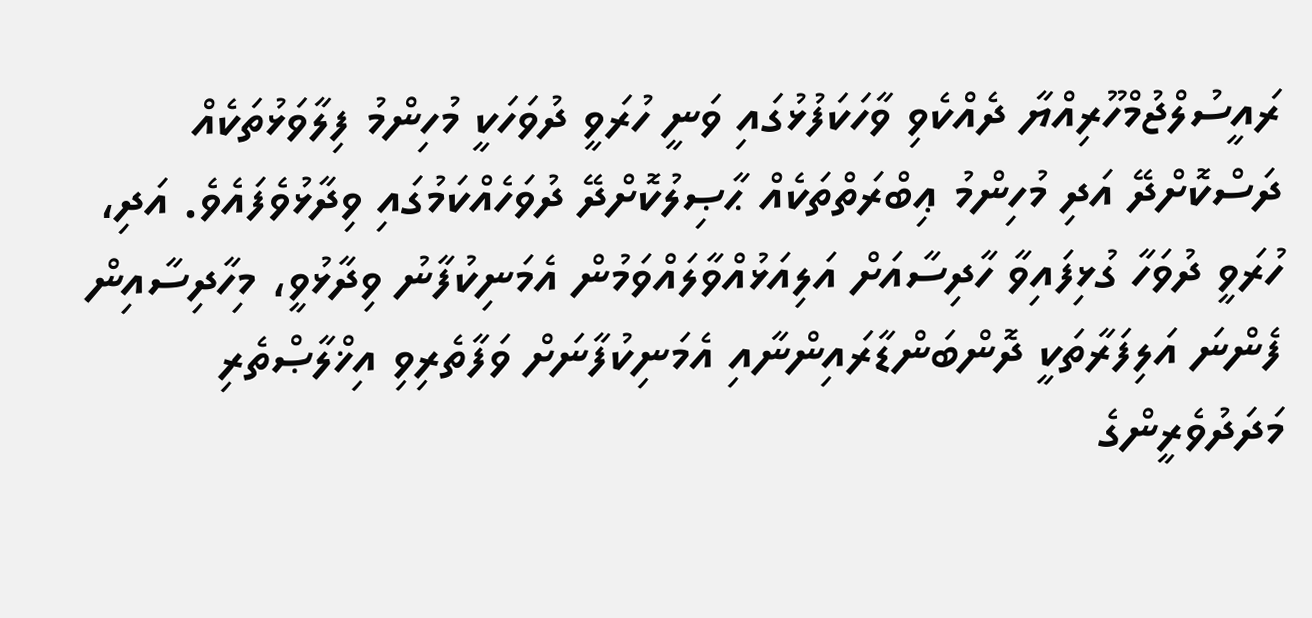ރައީސުލްޖުމްހޫރިއްޔާ ދެއްކެވި ވާހަކަފުޅުގައި ވަނީ ހުރަވީ ދުވަހަކީ މުހިންމު ފިލާވަޅުތަކެއް ދަސްކޮށްދޭ އަދި މުހިންމު ޢިބްރަތްތަކެއް ޙާޞިލުކޮށްދޭ ދުވަހެއްކަމުގައި ވިދާޅުވެފައެވެ. އަދި، ހުރަވީ ދުވަހާ ގުޅިފައިވާ ހާދިސާއަށް އަލިއަޅުއްވާލައްވަމުން އެމަނިކުފާނު ވިދާޅުވީ، މިހާދިސާއިން ފެންނަ އަލިފަރާތަކީ ދޮންބަންޑާރައިންނާއި އެމަނިކުފާނަށް ވަފާތެރިވި އިޚްލާޞްތެރި މަދަދުވެރީންގެ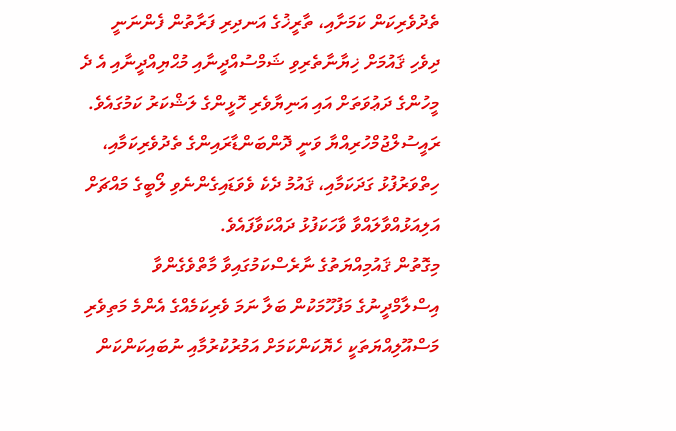ތެދުވެރިކަން ކަމަށާއި، ތާރީޚުގެ އަނދިރި ފަރާތުން ފެންނަނީ ދިވެހި ޤައުމަށް ޚިޔާނާތެރިވި ޝަމްސުއްދީނާއި މުޙްޔިއްދީނާއި އެ ދެ މީހުންގެ ދަޢުވަތަށް އައި އަނިޔާވެރި ހޮޅީންގެ ލަޝްކަރު ކަމުގައެވެ. ރައީސުލްޖުމްހުރިއްޔާ ވަނީ ދޮންބަންޑާރައިންގެ ތެދުވެރިކަމާއި، ހިތްވަރުފުޅު ގަދަކަމާއި، ޤައުމު ދެކެ ވެވަޑައިގެންނެވި ލޯބީގެ މައްޗަށް އަލިއަޅުއްވާލައްވާ ވާހަކަފުޅު ދައްކަވާފައެވެ.
މިގޮތުން ޤައުމިއްޔަތުގެ ނާރެސްކަމުގައިވާ މާތްވެގެންވާ އިސްލާމްދީނުގެ މަފުހޫމަކުން ބަލާ ނަމަ ވެރިކަމެއްގެ އެންމެ މަތިވެރި މަސްއޫލިއްޔަތަކީ ހެޔޮކަންކަމަށް އަމުރުކުރުމާއި ނުބައިކަންކަން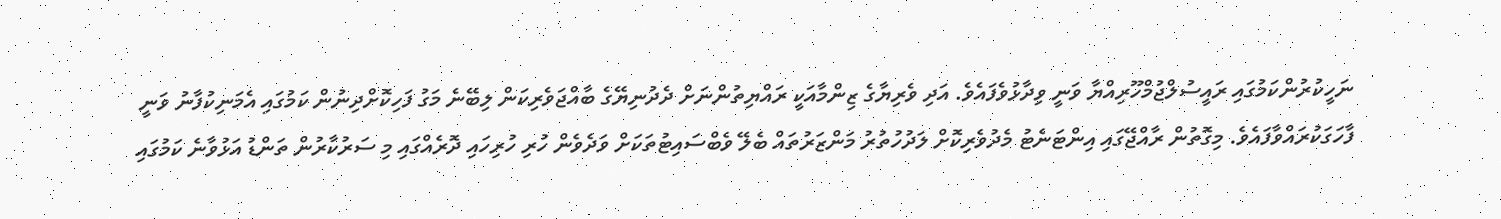ނަހީކުރުންކަމުގައި ރައީސުލްޖުމްހޫރިއްޔާ ވަނީ ވިދާޅުވެފައެވެ. އަދި ވެރިޔާގެ ޒިންމާއަކީ ރައްޔިތުންނަށް ދެދުނިޔޭގެ ބާއްޖަވެރިކަން ލިބޭނެ މަގު ފަހިކޮށްދިނުން ކަމުގައި އެމަނިކުފާނު ވަނީ ފާހަގަކުރައްވާފައެވެ. މިގޮތުން ރާއްޖޭގައި އިންޓަނެޓު މެދުވެރިކޮށް ލަދުހުތުރު މަންޒަރުތައް ބެލޭ ވެބްސައިޓުތަކަށް ވަދެވެން ހުރި ހުރިހައި ދޮރެއްގައި މި ސަރުކާރުން ތަންޑު އަޅުވާނެ ކަމުގައި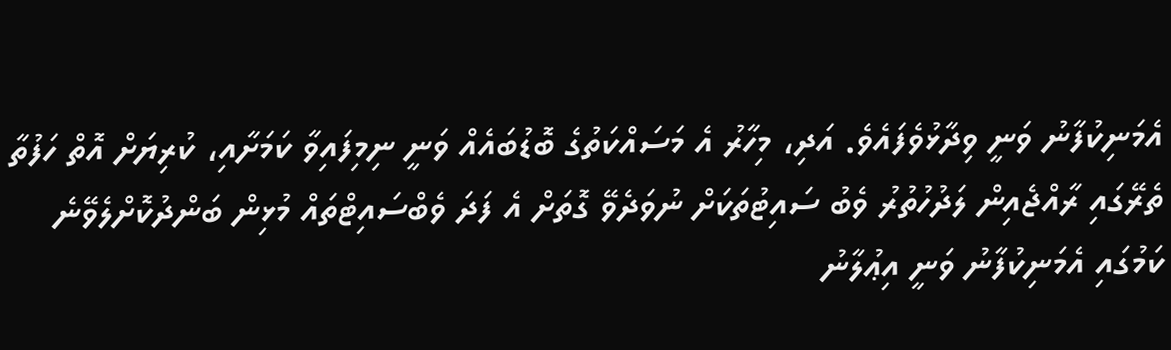އެމަނިކުފާނު ވަނީ ވިދާޅުވެފައެވެ. އަދި، މިހާރު އެ މަސައްކަތުގެ ބޮޑުބައެއް ވަނީ ނިމިފައިވާ ކަމަށާއި، ކުރިޔަށް އޮތް ހަފުތާ ތެރޭގައި ރާއްޖެއިން ލަދުހުތުރު ވެބު ސައިޓުތަކަށް ނުވަދެވޭ ގޮތަށް އެ ފަދަ ވެބްސައިޓްތައް މުޅިން ބަންދުކޮށްލެވޭނެ ކަމުގައި އެމަނިކުފާނު ވަނީ އިޢުލާނު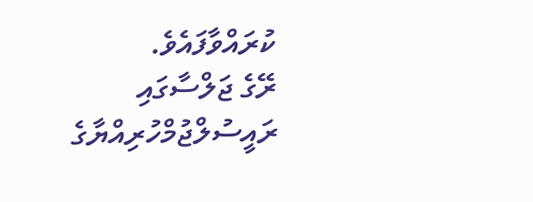ކުރައްވާފައެވެ.
ރޭގެ ޖަލްސާގައި ރައީސުލްޖުމްހުރިއްޔާގެ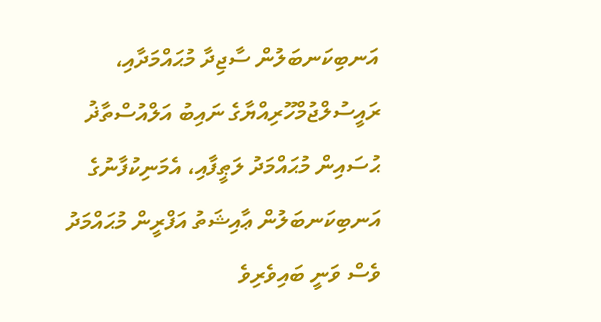އަނބިކަނބަލުން ސާޖިދާ މުޙައްމަދާއި، ރައީސުލްޖުމްހޫރިއްޔާގެ ނައިބު އަލްއުސްތާޛު ޙުސައިން މުޙައްމަދު ލަޠީފާއި، އެމަނިކުފާނުގެ އަނބިކަނބަލުން ޢާއިޝަތު އަފްރީން މުޙައްމަދު ވެސް ވަނީ ބައިވެރިވެ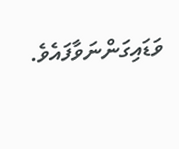ވަޑައިގަންނަވާފައެވެ.